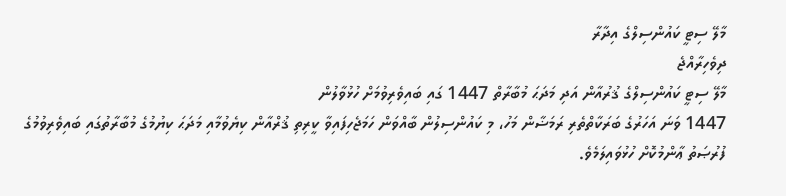މާލޭ ސިޓީ ކައުންސިލްގެ އިދާރާ
ދިވެހިރާއްޖެ
މާލޭ ސިޓީ ކައުންސިލްގެ ޤުރުއާން އަދި މަދަޙަ މުބާރާތް 1447 ގައި ބައިވެރިވުމަށް ހުޅުވާލުން
1447 ވަނަ އަހަރުގެ ބަރަކާތްތެރި ރަމަޟާން މަހު، މި ކައުންސިލުން ބާއްވަން ހަމަޖެހިފައިވާ ކީރިތި ޤުރްއާން ކިޔެވުމާއި މަދަޙަ ކިޔުމުގެ މުބާރާތުގައި ބައިވެރިވުމުގެ ފުރުޞަތު ޢާންމުކޮށް ހުޅުވައިލަމެވެ.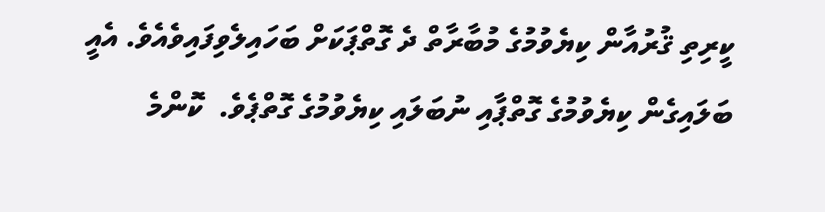ކީރިތި ޤުރުއާން ކިޔެވުމުގެ މުބާރާތް ދެ ގޮތްޕަކަށް ބަހައިލެވިފައިވެއެވެ. އެއީ ބަލައިގެން ކިޔެވުމުގެ ގޮތްޕާއި ނުބަލައި ކިޔެވުމުގެ ގޮތްޕެވެ.  ކޮންމެ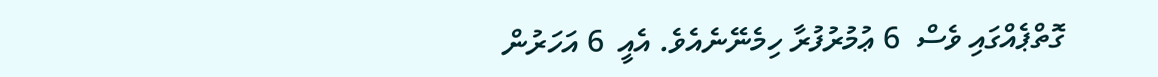ގޮތްޕެއްގައި ވެސް  6 ޢުމުރުފުރާ ހިމެނޭނެއެވެ. އެއީ  6 އަހަރުން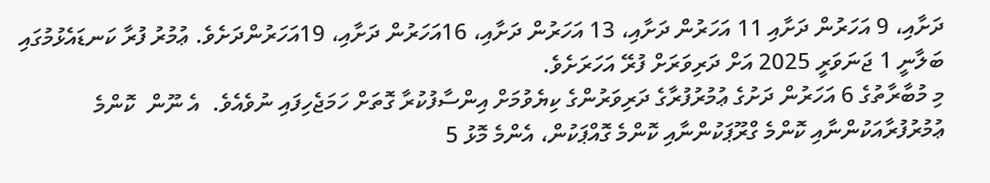ދަށާއި، 9 އަހަރުން ދަށާއި 11 އަހަރުން ދަށާއި، 13 އަހަރުން ދަށާއި، 16އަހަރުން ދަށާއި، 19އަހަރުންދަށެވެ. ޢުމުރު ފުރާ ކަނޑައެޅުމުގައި ބަލާނީ 1 ޖަނަވަރީ 2025 އަށް ދަރިވަރަށް ފުރޭ އަހަރަށެވެ.
މި މުބާރާތުގެ 6 އަހަރުން ދަށުގެ ޢުމުރުފުރާގެ ދަރިވަރުންގެ ކިޔެވުމަށް އިންސާފުކުރާ ގޮތަށް ހަމަޖެހިފައި ނުވެއެވެ.  އެ ނޫން  ކޮންމެ ޢުމުރުފުރާއަކުންނާއި ކޮންމެ ގްރޫޕަކުންނާއި ކޮންމެ ގޮއްޕަކުން، އެންމެ މޮޅު 5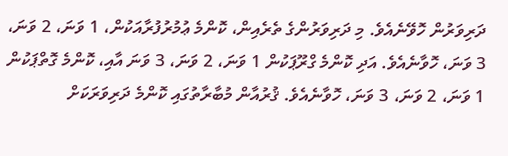ދަރިވަރުން ހޮވޭނެއެވެ. މި ދަރިވަރުންގެ ތެރެއިން، ކޮންމެ ޢުމުރުފުރާއަކުން، 1 ވަނަ، 2 ވަނަ،  3 ވަނަ، ހޮވާނެއެވެ. އަދި ކޮންމެ ގްރޫޕަކުން 1 ވަނަ، 2 ވަނަ، 3 ވަނަ އާއި، ކޮންމެ ގޮތްޕަކުން 1 ވަނަ، 2 ވަނަ، 3 ވަނަ، ހޮވާނެއެވެ. ޤުރުއާން މުބާރާތުގައި ކޮންމެ ދަރިވަރަކަށް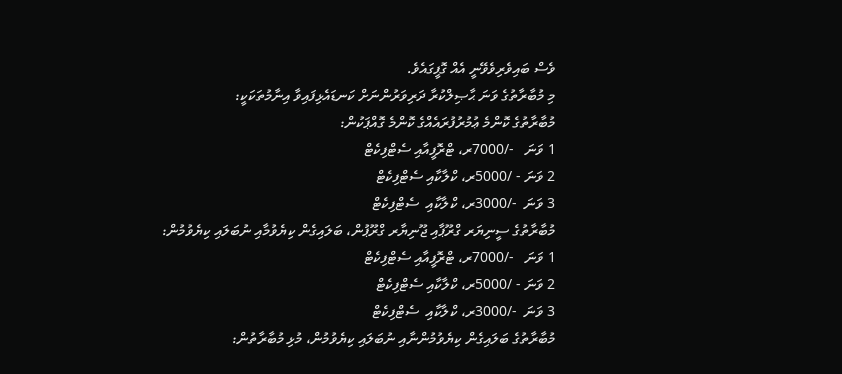ވެސް ބައިވެރިވެވޭނީ އެއް ގޮފީގައެވެ.
މި މުބާރާތުގެ ވަނަ ޙާޞިލްކުރާ ދަރިވަރުންނަށް ކަނޑައެޅިފައިވާ އިނާމުތަކަކީ:
މުބާރާތުގެ ކޮންމެ ޢުމުރުފުރައެއްގެ ކޮންމެ ގޮއްޕަކުން:
1 ވަނަ   -/7000ރ، ޓްރޮފީއާއި ސެޓްފިކެޓް
2 ވަނަ - /5000ރ، ކްލާކާއި ސެޓްފިކެޓް
3 ވަނަ  -/3000ރ، ކްލާކާއި  ސެޓްފިކެޓް
މުބާރާތުގެ ސީނިޔަރ ގްރޫޕާއި ޖޫނިޔާރ ގްރޫޕުން، ބަލައިގެން ކިޔެވުމާއި ނުބަލައި ކިޔެވުމުން:
1 ވަނަ   -/7000ރ، ޓްރޮފީއާއި ސެޓްފިކެޓް
2 ވަނަ - /5000ރ، ކްލާކާއި ސެޓްފިކެޓް
3 ވަނަ  -/3000ރ، ކްލާކާއި  ސެޓްފިކެޓް
މުބާރާތުގެ ބަލައިގެން ކިޔެވުމުންނާއި ނުބަލައި ކިޔެވުމުން، މުޅި މުބާރާތުން: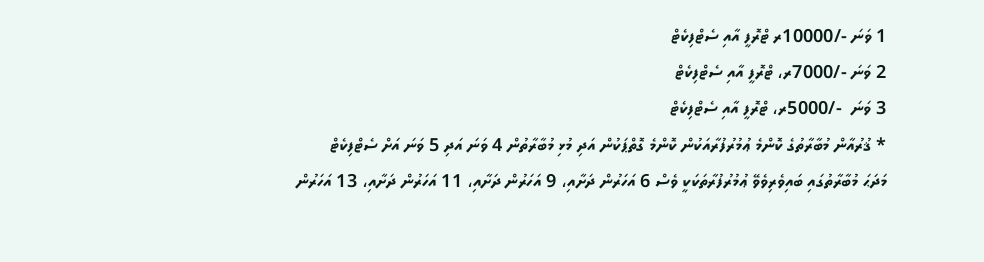1 ވަނަ -/10000ރ ޓްރޮފީ އާއި ސެޓްފިކެޓް
2 ވަނަ -/7000ރ، ޓްރޮފީ އާއި ސެޓްފިކެޓް
3 ވަނަ  -/5000ރ، ޓްރޮފީ އާއި ސެޓްފިކެޓް
* ޤުރުއާން މުބާރާތުގެ ކޮންމެ ޢުމުރުފުރާއަކުން ކޮންމެ ގޮތްޕަކުން އަދި މުޅި މުބާރާތުން 4 ވަނަ އަދި 5 ވަނަ އަށް ސެޓްފިކެޓް
މަދަޙަ މުބާރާތުގައި ބައިވެރިވެވޭ ޢުމުރުފުރާތަކަކީ ވެސް 6 އަހަރުން ދަށާއި، 9 އަހަރުން ދަށާއި، 11 އަހަރުން ދަށާއި، 13 އަހަރުން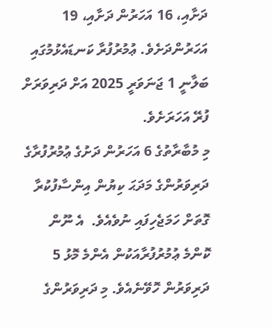ދަށާއި، 16 އަހަރުން ދަށާއި، 19 އަހަރުންދަށެވެ. ޢުމުރުފުރާ ކަނޑައެޅުމުގައި ބަލާނީ 1 ޖަނަވަރީ 2025 އަށް ދަރިވަރަށް ފުރޭ އަހަރަށެވެ.
މި މުބާރާތުގެ 6 އަހަރުން ދަށުގެ ޢުމުރުފުރާގެ ދަރިވަރުންގެ މަދަޙަ ކިޔުން އިންސާފުކުރާ ގޮތަށް ހަމަޖެހިފައި ނުވެއެވެ.  އެ ނޫން  ކޮންމެ ޢުމުރުފުރާއަކުން އެންމެ މޮޅު 5 ދަރިވަރުން ހޮވޭނެއެވެ. މި ދަރިވަރުންގެ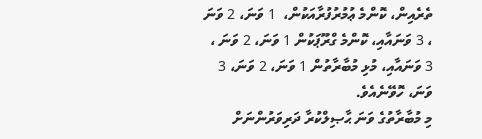ތެރެއިން، ކޮންމެ ޢުމުރުފުރާއަކުން،  1 ވަނަ، 2 ވަނަ ، 3 ވަނައާއި، ކޮންމެ ގްރޫޕަކުން 1 ވަނަ، 2 ވަނަ ، 3 ވަނައާއި، މުޅި މުބާރާތުން 1 ވަނަ، 2 ވަނަ، 3 ވަނަ، ހޮވޭނެއެވެ.
މި މުބާރާތުގެ ވަނަ ޙާޞިލްކުރާ ދަރިވަރުންނަށް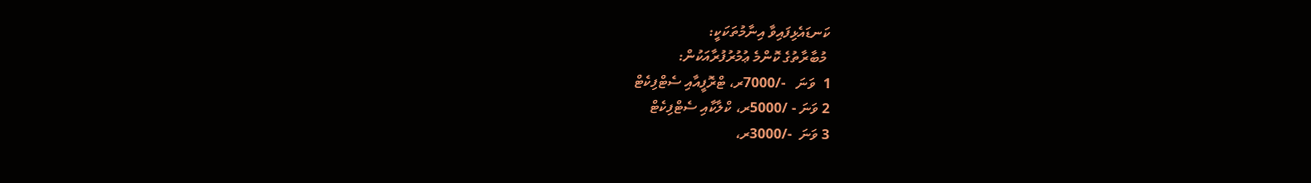ކަނޑައެޅިފައިވާ އިނާމުތަކަކީ:
 މުބާރާތުގެ ކޮންމެ ޢުމުރުފުރާއަކުން:
1  ވަނަ   -/7000ރ، ޓްރޮފީއާއި ސެޓްފިކެޓް
2 ވަނަ - /5000ރ، ކްލާކާއި ސެޓްފިކެޓް
3 ވަނަ  -/3000ރ،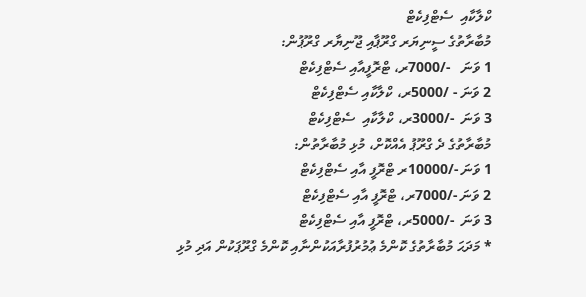ކްލާކާއި  ސެޓްފިކެޓް
މުބާރާތުގެ ސީނިޔަރ ގްރޫޕާއި ޖޫނިޔާރ ގްރޫޕުން:
1 ވަނަ   -/7000ރ، ޓްރޮފީއާއި ސެޓްފިކެޓް
2 ވަނަ - /5000ރ، ކްލާކާއި ސެޓްފިކެޓް
3 ވަނަ  -/3000ރ، ކްލާކާއި  ސެޓްފިކެޓް
މުބާރާތުގެ ދެ ގްރޫޕު އެއްކޮށް، މުޅި މުބާރާތުން:
1 ވަނަ -/10000ރ ޓްރޮފީ އާއި ސެޓްފިކެޓް
2 ވަނަ -/7000ރ، ޓްރޮފީ އާއި ސެޓްފިކެޓް
3 ވަނަ  -/5000ރ، ޓްރޮފީ އާއި ސެޓްފިކެޓް
* މަދަޙަ މުބާރާތުގެ ކޮންމެ ޢުމުރުފުރާއަކުންނާއި ކޮންމެ ގްރޫޕަކުން އަދި މުޅި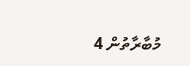މުބާރާތުން 4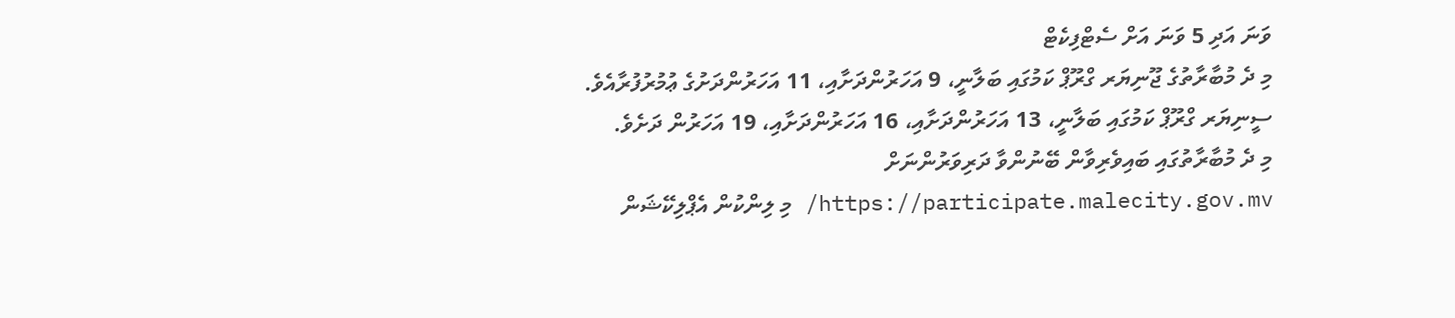ވަނަ އަދި 5 ވަނަ އަށް ސެޓްފިކެޓް
މި ދެ މުބާރާތުގެ ޖޫނިޔަރ ގްރޫޕް ކަމުގައި ބަލާނީ، 9 އަހަރުންދަށާއި، 11 އަހަރުންދަށުގެ ޢުމުރުފުރާއެވެ. ސީނިޔަރ ގްރޫޕް ކަމުގައި ބަލާނީ، 13 އަހަރުންދަށާއި، 16 އަހަރުންދަށާއި، 19 އަހަރުން ދަށެވެ.
މި ދެ މުބާރާތުގައި ބައިވެރިވާން ބޭނުންވާ ދަރިވަރުންނަށް  https://participate.malecity.gov.mv/ މި ލިންކުން އެޕްލިކޭޝަން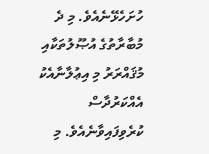ހުށަހެޅޭނެއެވެ. މި ދެ މުބާރާތުގެ އުޞޫލުތަކާއި މުޤައްރަރު މި އިޢުލާނާއެކު އެއްކަރުދާސް ކުރެވިފައިވާނެއެވެ. މި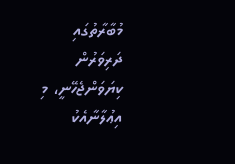މުބާރާތުގައި ދަރިވަރުން ކިޔަވަންޖެހޭނީ، މި އިޢުލާނާއެކު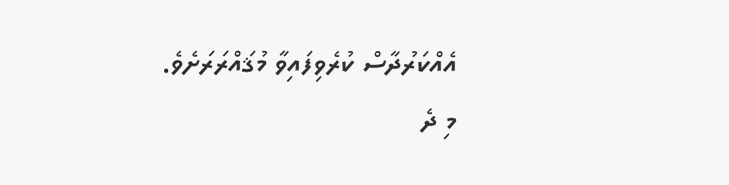އެއްކަރުދާސް ކުރެވިފައިވާ މުޤައްރަރަށެވެ.
މި ދެ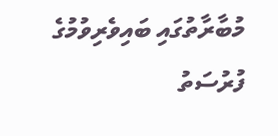މުބާރާތުގައި ބައިވެރިވުމުގެ ފުރުސަތު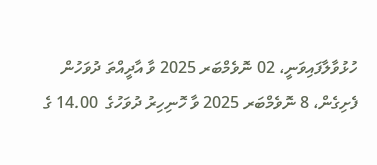ހުޅުވާލާފައިވަނީ، 02 ނޮވެމްބަރ 2025 ވާ އާދީއްތަ ދުވަހުން ފެށިގެން، 8 ނޮވެމްބަރ 2025 ވާ ހޮނިހިރު ދުވަހުގެ  14.00 ގެ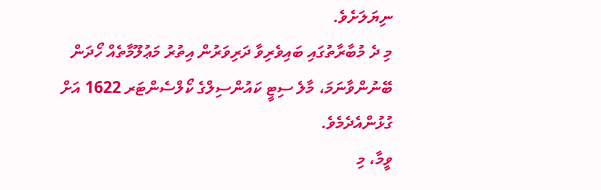ނިޔަލަށެވެ.
މި ދެ މުބާރާތުގައި ބައިވެރިވާ ދަރިވަރުން އިތުރު މަޢުލޫމާތެއް ހޯދަން ބޭނުންވާނަމަ، މާލެ ސިޓީ ކައުންސިލްގެ ކޯލްސެންޓަރ 1622 އަށް ގުޅުންއެދެމެވެ.
ވީމާ، މި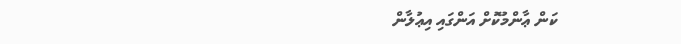ކަން ޢާންމުކޮށް އަންގައި އިޢުލާން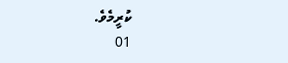ކުރީމެވެ.
01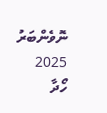ނޮވެންބަރު 2025
ހޯދާ